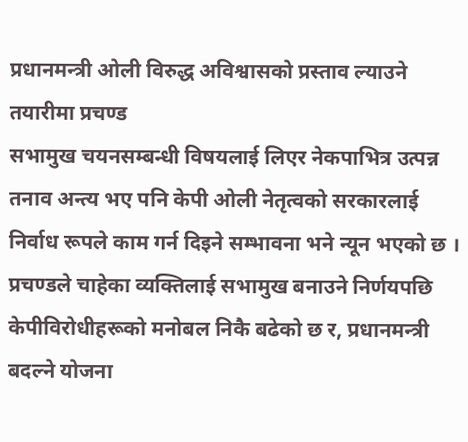प्रधानमन्त्री ओली विरुद्ध अविश्वासको प्रस्ताव ल्याउने तयारीमा प्रचण्ड
सभामुख चयनसम्बन्धी विषयलाई लिएर नेकपाभित्र उत्पन्न तनाव अन्त्य भए पनि केपी ओली नेतृत्वको सरकारलाई निर्वाध रूपले काम गर्न दिइने सम्भावना भने न्यून भएको छ । प्रचण्डले चाहेका व्यक्तिलाई सभामुख बनाउने निर्णयपछि केपीविरोधीहरूको मनोबल निकै बढेको छ र, प्रधानमन्त्री बदल्ने योजना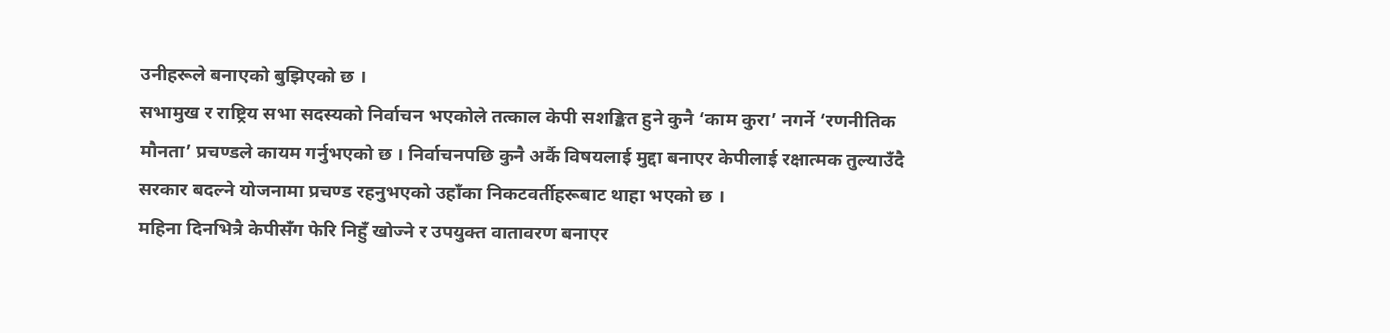उनीहरूले बनाएको बुझिएको छ ।
सभामुख र राष्ट्रिय सभा सदस्यको निर्वाचन भएकोले तत्काल केपी सशङ्कित हुने कुनै ‘काम कुरा’ नगर्ने ‘रणनीतिक मौनता’ प्रचण्डले कायम गर्नुभएको छ । निर्वाचनपछि कुनै अर्कै विषयलाई मुद्दा बनाएर केपीलाई रक्षात्मक तुल्याउँदै सरकार बदल्ने योजनामा प्रचण्ड रहनुभएको उहाँका निकटवर्तीहरूबाट थाहा भएको छ ।
महिना दिनभित्रै केपीसँग फेरि निहुँ खोज्ने र उपयुक्त वातावरण बनाएर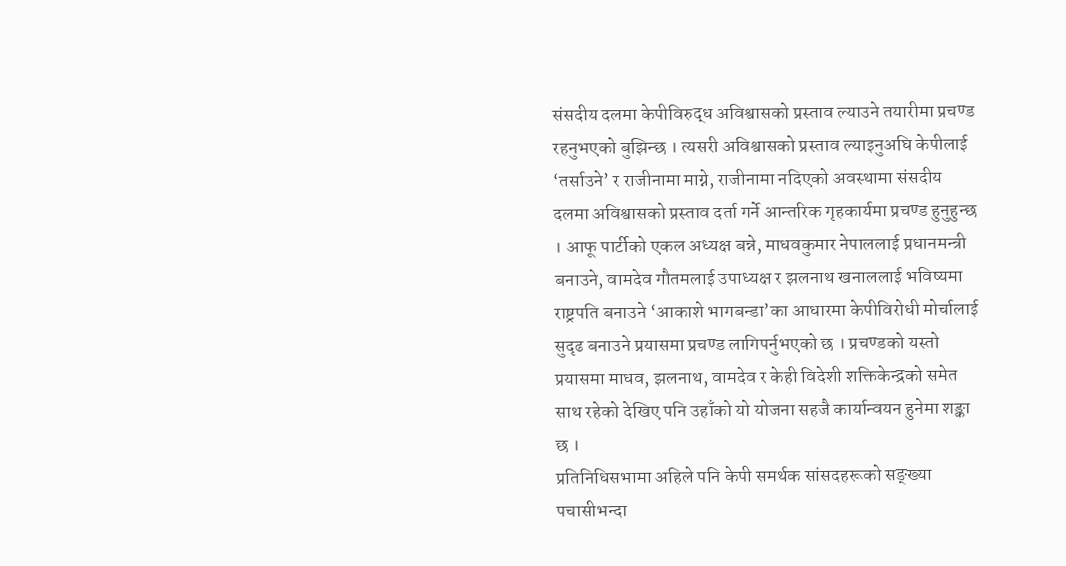संसदीय दलमा केपीविरुद्ध अविश्वासको प्रस्ताव ल्याउने तयारीमा प्रचण्ड रहनुभएको बुझिन्छ । त्यसरी अविश्वासको प्रस्ताव ल्याइनुअघि केपीलाई ‘तर्साउने’ र राजीनामा माग्ने, राजीनामा नदिएको अवस्थामा संसदीय दलमा अविश्वासको प्रस्ताव दर्ता गर्ने आन्तरिक गृहकार्यमा प्रचण्ड हुनुहुन्छ । आफू पार्टीको एकल अध्यक्ष बन्ने, माधवकुमार नेपाललाई प्रधानमन्त्री बनाउने, वामदेव गौतमलाई उपाध्यक्ष र झलनाथ खनाललाई भविष्यमा राष्ट्रपति बनाउने ‘आकाशे भागबन्डा’का आधारमा केपीविरोधी मोर्चालाई सुदृढ बनाउने प्रयासमा प्रचण्ड लागिपर्नुभएको छ । प्रचण्डको यस्तो प्रयासमा माधव, झलनाथ, वामदेव र केही विदेशी शक्तिकेन्द्रको समेत साथ रहेको देखिए पनि उहाँको यो योजना सहजै कार्यान्वयन हुनेमा शङ्का छ ।
प्रतिनिधिसभामा अहिले पनि केपी समर्थक सांसदहरूको सङ्ख्या पचासीभन्दा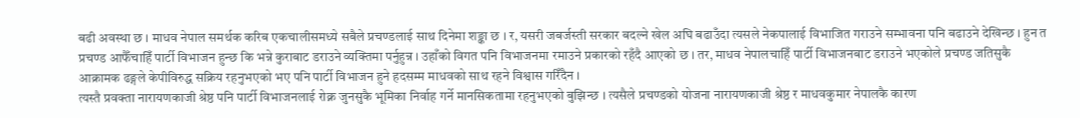बढी अवस्था छ । माधव नेपाल समर्थक करिब एकचालीसमध्ये सबैले प्रचण्डलाई साथ दिनेमा शङ्का छ । र, यसरी जबर्जस्ती सरकार बदल्ने खेल अघि बढाउँदा त्यसले नेकपालाई विभाजित गराउने सम्भावना पनि बढाउने देखिन्छ । हुन त प्रचण्ड आफैँचाहिँ पार्टी विभाजन हुन्छ कि भन्ने कुराबाट डराउने व्यक्तिमा पर्नुहुन्न । उहाँको विगत पनि विभाजनमा रमाउने प्रकारको रहँदै आएको छ । तर, माधव नेपालचाहिँ पार्टी विभाजनबाट डराउने भएकोले प्रचण्ड जतिसुकै आक्रामक ढङ्गले केपीविरुद्ध सक्रिय रहनुभएको भए पनि पार्टी विभाजन हुने हदसम्म माधवको साथ रहने विश्वास गरिँदैन ।
त्यस्तै प्रवक्ता नारायणकाजी श्रेष्ठ पनि पार्टी विभाजनलाई रोक्न जुनसुकै भूमिका निर्वाह गर्ने मानसिकतामा रहनुभएको बुझिन्छ । त्यसैले प्रचण्डको योजना नारायणकाजी श्रेष्ठ र माधवकुमार नेपालकै कारण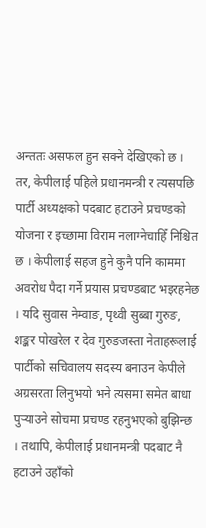अन्ततः असफल हुन सक्ने देखिएको छ । तर, केपीलाई पहिले प्रधानमन्त्री र त्यसपछि पार्टी अध्यक्षको पदबाट हटाउने प्रचण्डको योजना र इच्छामा विराम नलाग्नेचाहिँ निश्चित छ । केपीलाई सहज हुने कुनै पनि काममा अवरोध पैदा गर्ने प्रयास प्रचण्डबाट भइरहनेछ । यदि सुवास नेम्वाङ, पृथ्वी सुब्बा गुरुङ, शङ्कर पोखरेल र देव गुरुङजस्ता नेताहरूलाई पार्टीको सचिवालय सदस्य बनाउन केपीले अग्रसरता लिनुभयो भने त्यसमा समेत बाधा पुऱ्याउने सोचमा प्रचण्ड रहनुभएको बुझिन्छ । तथापि, केपीलाई प्रधानमन्त्री पदबाट नै हटाउने उहाँको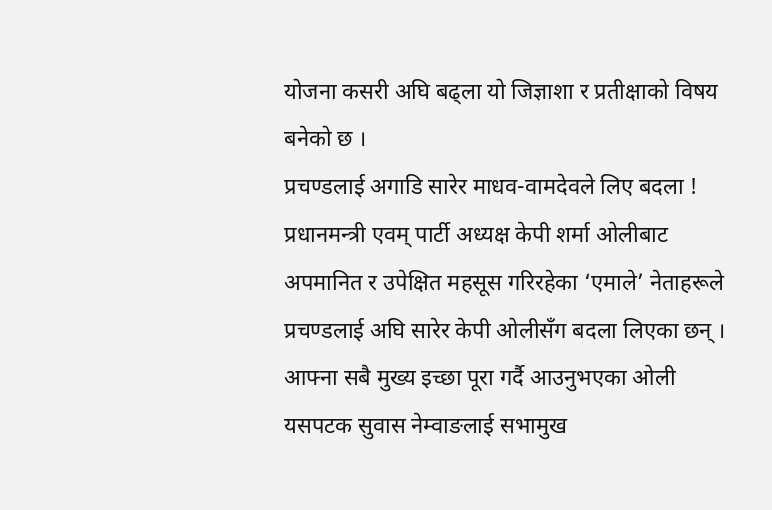योजना कसरी अघि बढ्ला यो जिज्ञाशा र प्रतीक्षाको विषय बनेको छ ।
प्रचण्डलाई अगाडि सारेर माधव-वामदेवले लिए बदला !
प्रधानमन्त्री एवम् पार्टी अध्यक्ष केपी शर्मा ओलीबाट अपमानित र उपेक्षित महसूस गरिरहेका ‘एमाले’ नेताहरूले प्रचण्डलाई अघि सारेर केपी ओलीसँग बदला लिएका छन् ।
आफ्ना सबै मुख्य इच्छा पूरा गर्दै आउनुभएका ओली यसपटक सुवास नेम्वाङलाई सभामुख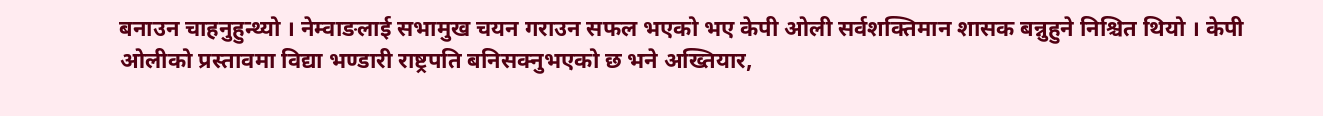बनाउन चाहनुहुन्थ्यो । नेम्वाङलाई सभामुख चयन गराउन सफल भएको भए केपी ओली सर्वशक्तिमान शासक बन्नुहुने निश्चित थियो । केपी ओलीको प्रस्तावमा विद्या भण्डारी राष्ट्रपति बनिसक्नुभएको छ भने अख्तियार,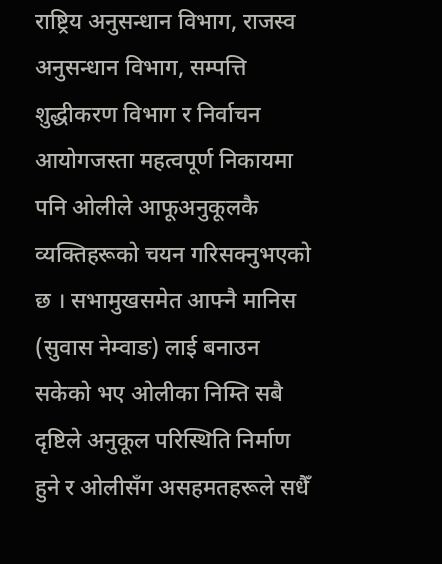राष्ट्रिय अनुसन्धान विभाग, राजस्व अनुसन्धान विभाग, सम्पत्ति शुद्धीकरण विभाग र निर्वाचन आयोगजस्ता महत्वपूर्ण निकायमा पनि ओलीले आफूअनुकूलकै व्यक्तिहरूको चयन गरिसक्नुभएको छ । सभामुखसमेत आफ्नै मानिस (सुवास नेम्वाङ) लाई बनाउन सकेको भए ओलीका निम्ति सबै दृष्टिले अनुकूल परिस्थिति निर्माण हुने र ओलीसँग असहमतहरूले सधैँ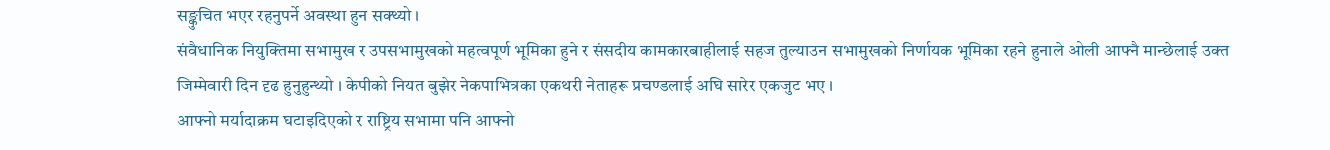सङ्कुचित भएर रहनुपर्ने अवस्था हुन सक्थ्यो ।
संवैधानिक नियुक्तिमा सभामुख र उपसभामुखको महत्वपूर्ण भूमिका हुने र संसदीय कामकारबाहीलाई सहज तुल्याउन सभामुखको निर्णायक भूमिका रहने हुनाले ओली आफ्नै मान्छेलाई उक्त जिम्मेवारी दिन दृढ हुनुहुन्थ्यो । केपीको नियत बुझेर नेकपाभित्रका एकथरी नेताहरू प्रचण्डलाई अघि सारेर एकजुट भए ।
आफ्नो मर्यादाक्रम घटाइदिएको र राष्ट्रिय सभामा पनि आफ्नो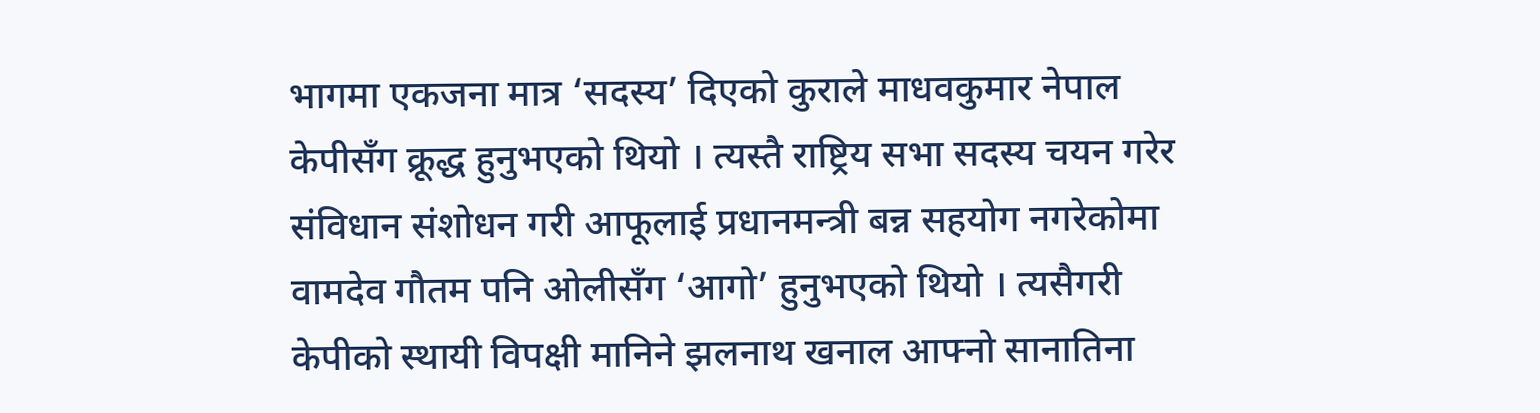भागमा एकजना मात्र ‘सदस्य’ दिएको कुराले माधवकुमार नेपाल केपीसँग क्रूद्ध हुनुभएको थियो । त्यस्तै राष्ट्रिय सभा सदस्य चयन गरेर संविधान संशोधन गरी आफूलाई प्रधानमन्त्री बन्न सहयोग नगरेकोमा वामदेव गौतम पनि ओलीसँग ‘आगो’ हुनुभएको थियो । त्यसैगरी केपीको स्थायी विपक्षी मानिने झलनाथ खनाल आफ्नो सानातिना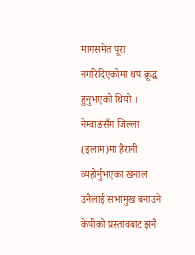मागसमेत पूरा नगरिदिएकोमा थप क्रूद्ध हुनुभएको थियो । नेम्वाङसँग जिल्ला (इलाम)मा हैरानी व्यहोर्नुभएका खनाल उनैलाई सभामुख बनाउने केपीको प्रस्तावबाट झनै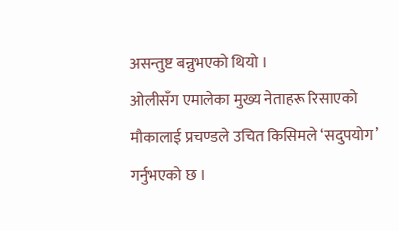असन्तुष्ट बन्नुभएको थियो ।
ओलीसँग एमालेका मुख्य नेताहरू रिसाएको मौकालाई प्रचण्डले उचित किसिमले ‘सदुपयोग’ गर्नुभएको छ ।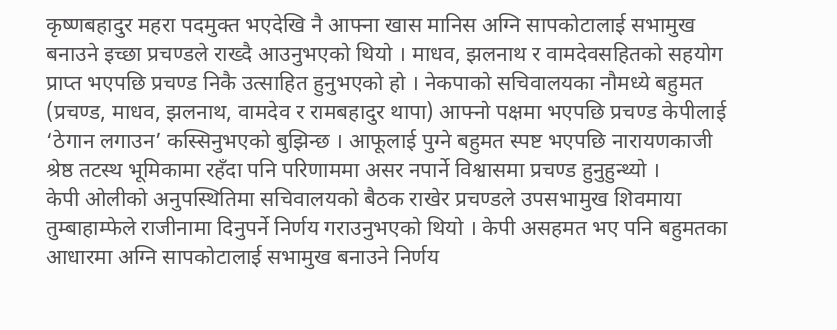कृष्णबहादुर महरा पदमुक्त भएदेखि नै आफ्ना खास मानिस अग्नि सापकोटालाई सभामुख बनाउने इच्छा प्रचण्डले राख्दै आउनुभएको थियो । माधव, झलनाथ र वामदेवसहितको सहयोग प्राप्त भएपछि प्रचण्ड निकै उत्साहित हुनुभएको हो । नेकपाको सचिवालयका नौमध्ये बहुमत (प्रचण्ड, माधव, झलनाथ, वामदेव र रामबहादुर थापा) आफ्नो पक्षमा भएपछि प्रचण्ड केपीलाई ‘ठेगान लगाउन’ कस्सिनुभएको बुझिन्छ । आफूलाई पुग्ने बहुमत स्पष्ट भएपछि नारायणकाजी श्रेष्ठ तटस्थ भूमिकामा रहँदा पनि परिणाममा असर नपार्ने विश्वासमा प्रचण्ड हुनुहुन्थ्यो ।
केपी ओलीको अनुपस्थितिमा सचिवालयको बैठक राखेर प्रचण्डले उपसभामुख शिवमाया तुम्बाहाम्फेले राजीनामा दिनुपर्ने निर्णय गराउनुभएको थियो । केपी असहमत भए पनि बहुमतका आधारमा अग्नि सापकोटालाई सभामुख बनाउने निर्णय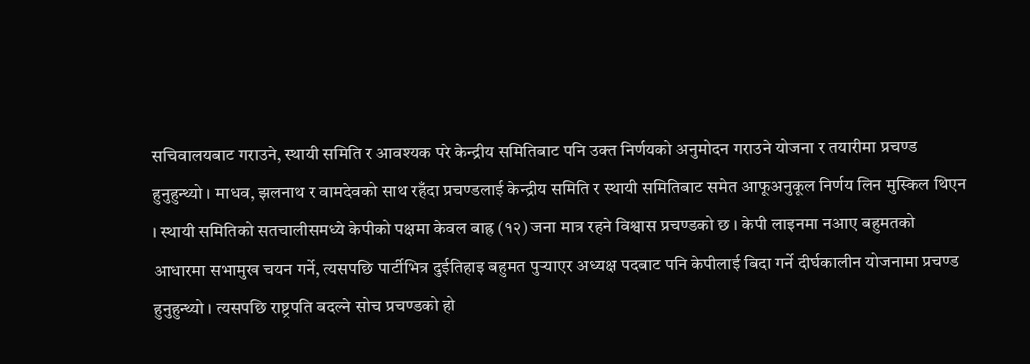सचिवालयबाट गराउने, स्थायी समिति र आवश्यक परे केन्द्रीय समितिबाट पनि उक्त निर्णयको अनुमोदन गराउने योजना र तयारीमा प्रचण्ड हुनुहुन्थ्यो । माधव, झलनाथ र वामदेवको साथ रहँदा प्रचण्डलाई केन्द्रीय समिति र स्थायी समितिबाट समेत आफूअनुकूल निर्णय लिन मुस्किल थिएन । स्थायी समितिको सतचालीसमध्ये केपीको पक्षमा केवल बाह्र (१२) जना मात्र रहने विश्वास प्रचण्डको छ । केपी लाइनमा नआए बहुमतको आधारमा सभामुख चयन गर्ने, त्यसपछि पार्टीभित्र दुईतिहाइ बहुमत पुऱ्याएर अध्यक्ष पदबाट पनि केपीलाई बिदा गर्ने दीर्घकालीन योजनामा प्रचण्ड हुनुहुन्थ्यो । त्यसपछि राष्ट्रपति बदल्ने सोच प्रचण्डको हो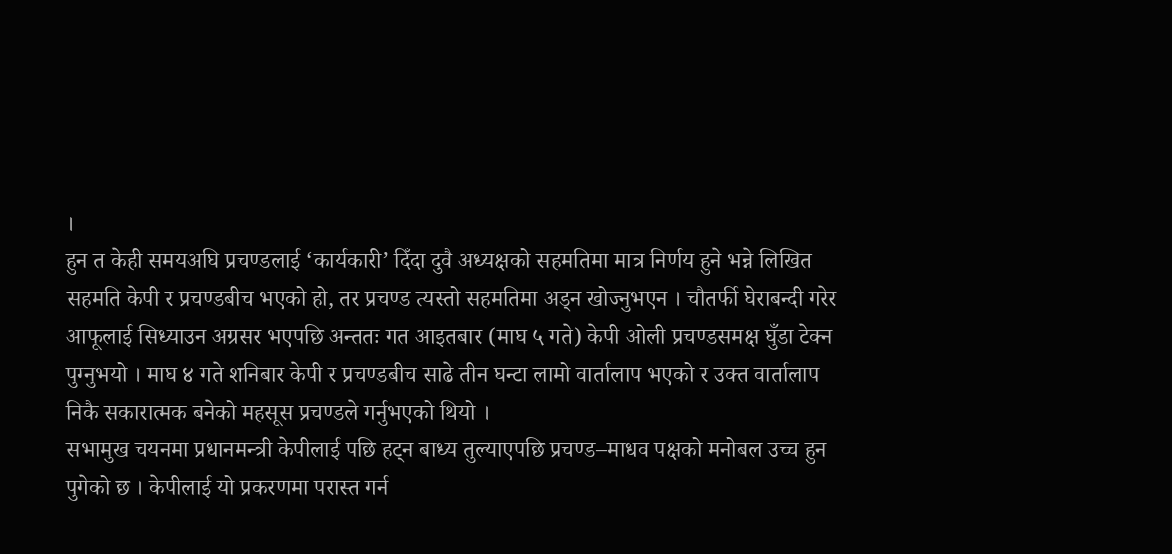।
हुन त केही समयअघि प्रचण्डलाई ‘कार्यकारी’ दिँदा दुवै अध्यक्षको सहमतिमा मात्र निर्णय हुने भन्ने लिखित सहमति केपी र प्रचण्डबीच भएको हो, तर प्रचण्ड त्यस्तो सहमतिमा अड्न खोज्नुभएन । चौतर्फी घेराबन्दी गरेर आफूलाई सिध्याउन अग्रसर भएपछि अन्ततः गत आइतबार (माघ ५ गते) केपी ओली प्रचण्डसमक्ष घुँडा टेक्न पुग्नुभयो । माघ ४ गते शनिबार केपी र प्रचण्डबीच साढे तीन घन्टा लामो वार्तालाप भएको र उक्त वार्तालाप निकै सकारात्मक बनेको महसूस प्रचण्डले गर्नुभएको थियो ।
सभामुख चयनमा प्रधानमन्त्री केपीलाई पछि हट्न बाध्य तुल्याएपछि प्रचण्ड–माधव पक्षको मनोबल उच्च हुन पुगेको छ । केपीलाई यो प्रकरणमा परास्त गर्न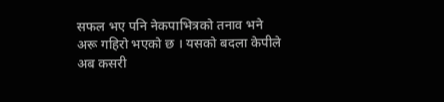सफल भए पनि नेकपाभित्रको तनाव भने अरू गहिरो भएको छ । यसको बदला केपीले अब कसरी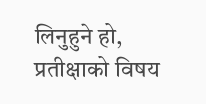लिनुहुने हो, प्रतीक्षाको विषय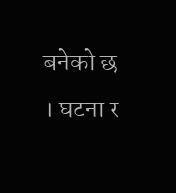बनेको छ । घटना र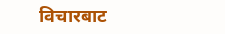विचारबाट